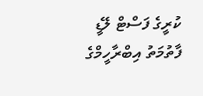ކުރީގެ ފަސްޓް ލޭޑީ ފާތުމަތު އިބްރާހީމްގެ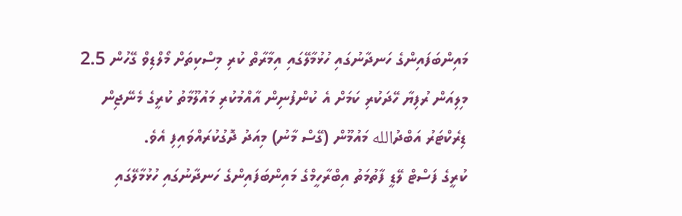މައިންބަފައިންގެ ހަނދާނުގައި ހުޅުމާލޭގައި އިމާރާތް ކުރި މިސްކިތަށް މޯލްޑިވް ގޭހުން 2.5 މިލިއަން ރުފިޔާ ހޭދަކުރި ކަމަށް އެ ކުންފުނިން އާއްމުކުރި މައުލޫމާތު ކުރީގެ މެނޭޖިން ޑިރެކްޓަރު އަބްދުالله މައުމޫން (ގޭސް މާނު) މިއަދު ދޮގުކުރައްވައިފި އެވެ.
ކުރީގެ ފަސްޓް ލޭޑީ ފާތުމަތު އިބްރާހީމްގެ މައިންބަފައިންގެ ހަނދާނުގައި ހުޅުމާލޭގައި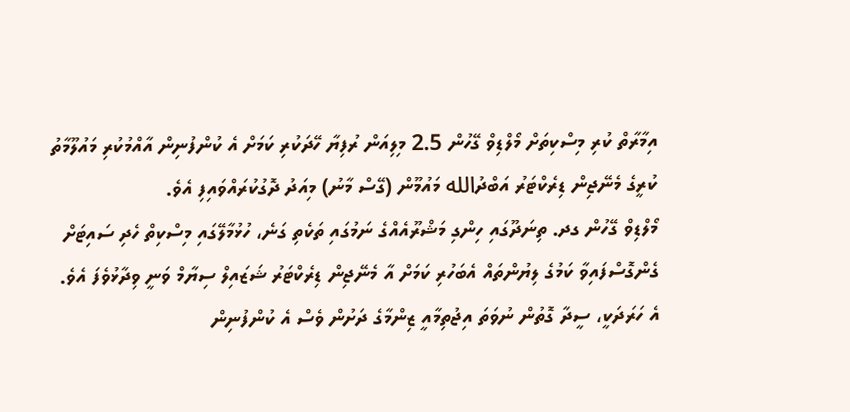އިމާރާތް ކުރި މިސްކިތަށް މޯލްޑިވް ގޭހުން 2.5 މިލިއަން ރުފިޔާ ހޭދަކުރި ކަމަށް އެ ކުންފުނިން އާއްމުކުރި މައުލޫމާތު ކުރީގެ މެނޭޖިން ޑިރެކްޓަރު އަބްދުالله މައުމޫން (ގޭސް މާނު) މިއަދު ދޮގުކުރައްވައިފި އެވެ.
މޯލްޑިވް ގޭހުން ގދ. ތިނަދޫގައި ހިންގި މަޝްރޫއެއްގެ ނަމުގައި ތަކެތި ގަނެ، ހުޅުމާލޭގައި މިސްކިތް ހެދި ސައިޓަށް ގެންގޮސްފައިވާ ކަމުގެ ލިޔުންތައް އެބަހުރި ކަމަށް އާ މެނޭޖިން ޑިރެކްޓަރު ޝަޒައިލް ސިޔާމް ވަނީ ވިދާޅުވެފަ އެވެ. އެ ހަރަދަކީ، ސީދާ ގޮތުން ނުވަތަ އިޖުތިމާއީ ޒިންމާގެ ދަށުން ވެސް އެ ކުންފުނިން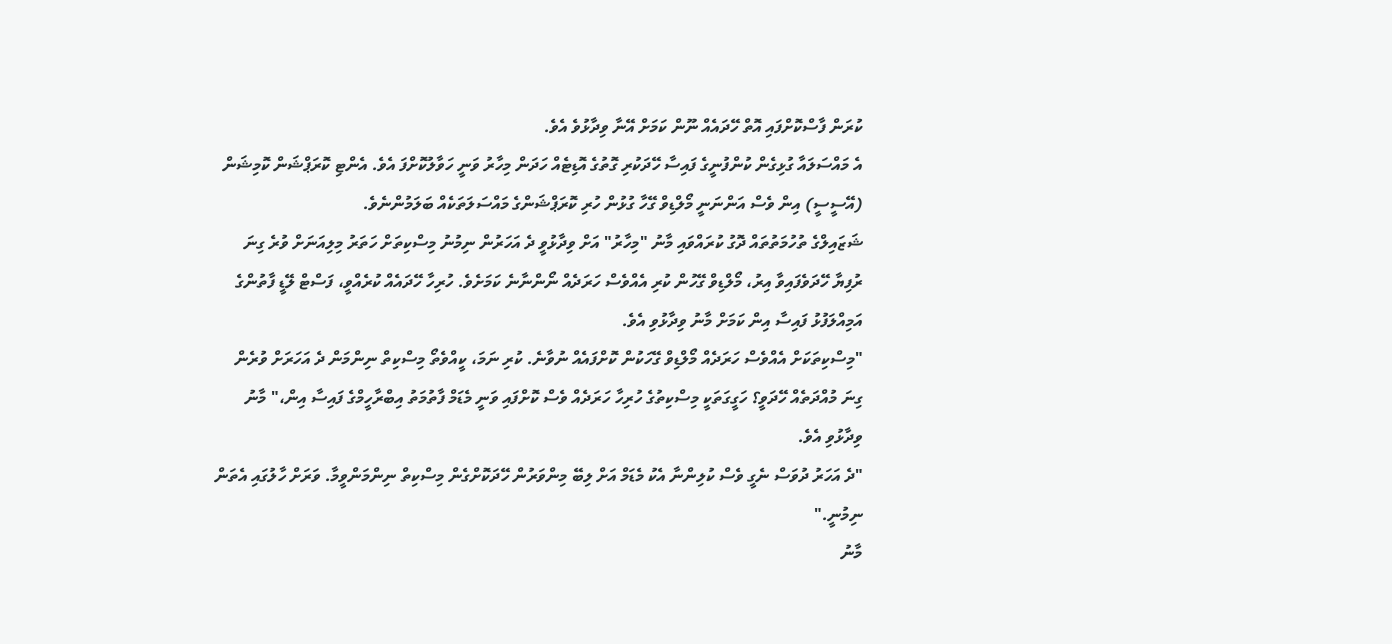ކުރަން ފާސްކޮށްފައި އޮތް ހޭދައެއް ނޫން ކަމަށް އޭނާ ވިދާޅުވެ އެވެ.
އެ މައްސަލައާ ގުޅިގެން ކުންފުނީގެ ފައިސާ ހޭދަކުރި ގޮތުގެ އޮޑިޓެއް ހަދަން މިހާރު ވަނީ ހަވާލުކޮށްފަ އެވެ. އެންޓި ކޮރަޕްޝަން ކޮމިޝަން (އޭސީސީ) އިން ވެސް އަންނަނީ މޯލްޑިވް ގޭހާ ގުޅުން ހުރި ކޮރަޕްޝަންގެ މައްސަލަތަކެއް ބަލަމުންނެވެ.
ޝަޒައިލްގެ ތުހުމަތުތައް ދޮގު ކުރައްވައި މާނު "މިހާރު" އަށް ވިދާޅުވީ ދެ އަހަރުން ނިމުނު މިސްކިތަށް ހަތަރު މިލިއަނަށް ވުރެ ގިނަ ރުފިޔާ ހޭދަވެފައިވާ އިރު، މޯލްޑިވް ގޭހުން ކުރި އެއްވެސް ހަރަދެއް ނޯންނާނެ ކަމަށެވެ. ހުރިހާ ހޭދައެއް ކުރެއްވީ، ފަސްޓް ލޭޑީ ފާތުންގެ އަމިއްލަފުޅު ފައިސާ އިން ކަމަށް މާނު ވިދާޅުވި އެވެ.
"މިސްކިތަކަށް އެއްވެސް ހަރަދެއް މޯލްޑިވް ގޭހަކުން ކޮށްފައެއް ނުވާނެ. ކުރި ނަމަ، ކީއްވެތޯ މިސްކިތް ނިންމަން ދެ އަހަރަށް ވުރެން ގިނަ މުއްދަތެއް ހޭދަވީ؟ ހަގީގަތަކީ މިސްކިތުގެ ހުރިހާ ހަރަދެއް ވެސް ކޮށްފައި ވަނީ މެޑަމް ފާތުމަތު އިބްރާހީމްގެ ފައިސާ އިން،" މާނު ވިދާޅުވި އެވެ.
"ދެ އަހަރު ދުވަސް ނެގީ ވެސް ކުލިންނާ އެކު މެޑަމް އަށް ލިބޭ މިންވަރުން ހޭދަކޮށްގެން މިސްކިތް ނިންމަންވީމާ. ވަރަށް ހާލުގައި އެތަން ނިމުނީ."
މާނު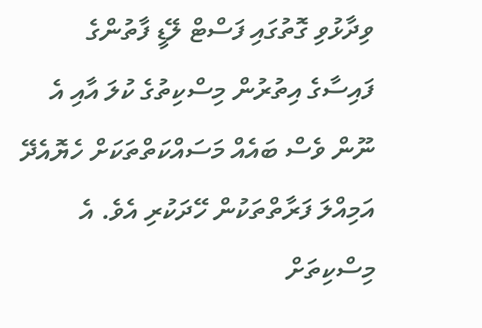ވިދާޅުވި ގޮތުގައި ފަސްޓް ލޭޑީ ފާތުންގެ ފައިސާގެ އިތުރުން މިސްކިތުގެ ކުލަ އާއި އެ ނޫން ވެސް ބައެއް މަސައްކަތްތަކަށް ހެޔޮއެދޭ އަމިއްލަ ފަރާތްތަކުން ހޭދަކުރި އެވެ. އެ މިސްކިތަށް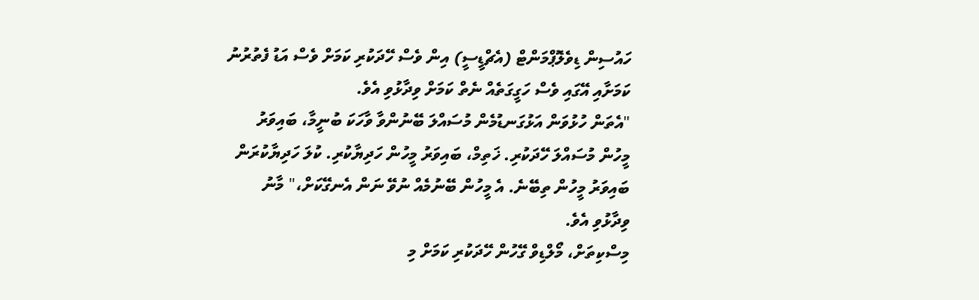ހައުސިން ޑިވެލޮޕްމަންޓް (އެޗްޑީސީ) އިން ވެސް ހޭދަކުރި ކަމަށް ވެސް އަޑު ފެތުރުނު ކަމަށާއި އޭގައި ވެސް ހަގީގަތެއް ނެތް ކަމަށް ވިދާޅުވި އެވެ.
"އެތަން ހުޅުވަން އަޅުގަނޑުމެން މުސައްލަ ބޭނުންވާ ވާހަކަ ބުނީމާ، ބައިވަރު މީހުން މުސައްލަ ހޭދަކުރި. ޚަތިމް، ބައިވަރު މީހުން ހަދިޔާކުރި. ކުލަ ހަދިޔާކުރަން ބައިވަރު މީހުން ތިބޭނެ. އެ މީހުން ބޭނުމެއް ނުވޭ ނަން އެނގޭކަށް،" މާނު ވިދާޅުވި އެވެ.
މިސްކިތަށް، މޯލްޑިވް ގޭހުން ހޭދަކުރި ކަމަށް މި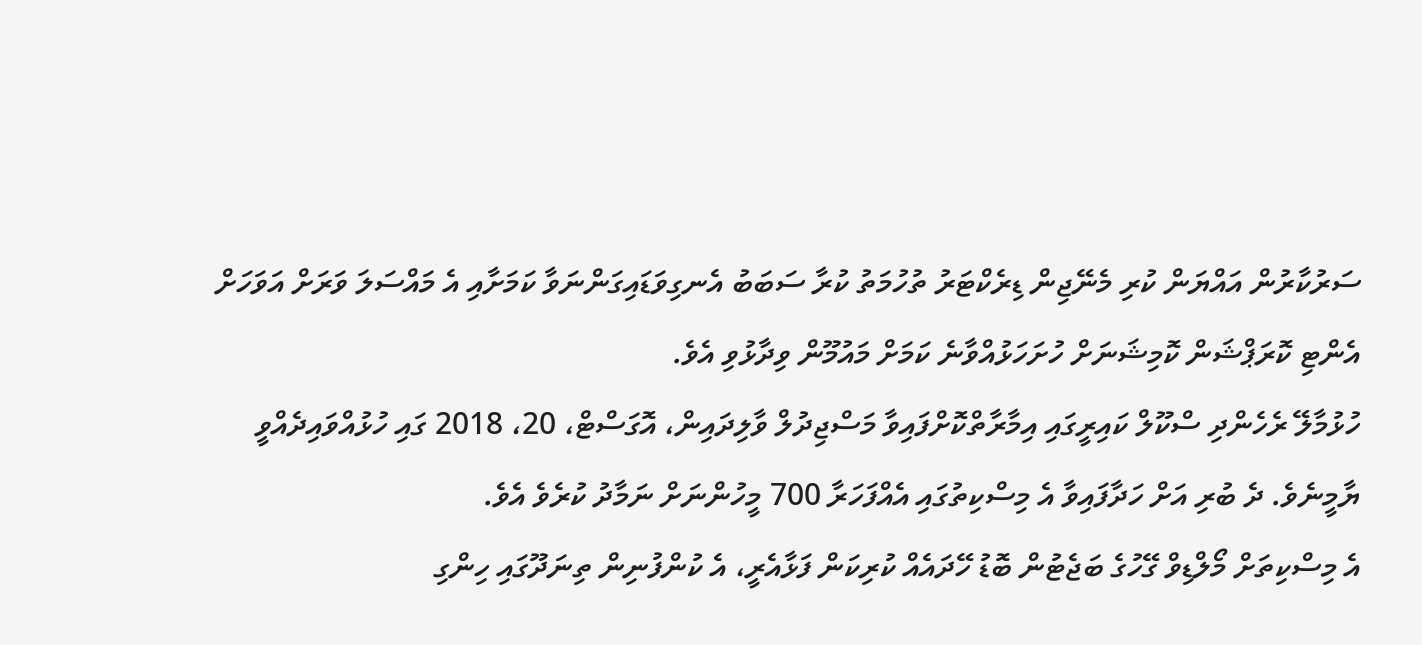ސަރުކާރުން އައްޔަން ކުރި މެނޭޖިން ޑިރެކްޓަރު ތުހުމަތު ކުރާ ސަބަބު އެނގިވަޑައިގަންނަވާ ކަމަށާއި އެ މައްސަލަ ވަރަށް އަވަހަށް އެންޓި ކޮރަޕްޝަން ކޮމިޝަނަށް ހުށަހަޅުއްވާނެ ކަމަށް މައުމޫން ވިދާޅުވި އެވެ.
ހުޅުމާލޭ ރެހެންދި ސްކޫލް ކައިރީގައި އިމާރާތްކޮށްފައިވާ މަސްޖިދުލް ވާލިދައިން، އޮގަސްޓް، 20، 2018 ގައި ހުޅުއްވައިދެއްވީ ޔާމީނެވެ. ދެ ބުރި އަށް ހަދާފައިވާ އެ މިސްކިތުގައި އެއްފަހަރާ 700 މީހުންނަށް ނަމާދު ކުރެވެ އެވެ.
އެ މިސްކިތަށް މޯލްޑިވް ގޭހުގެ ބަޖެޓުން ބޮޑު ހޭދައެއް ކުރިކަން ފަޅާއެރީ، އެ ކުންފުނިން ތިނަދޫގައި ހިންގި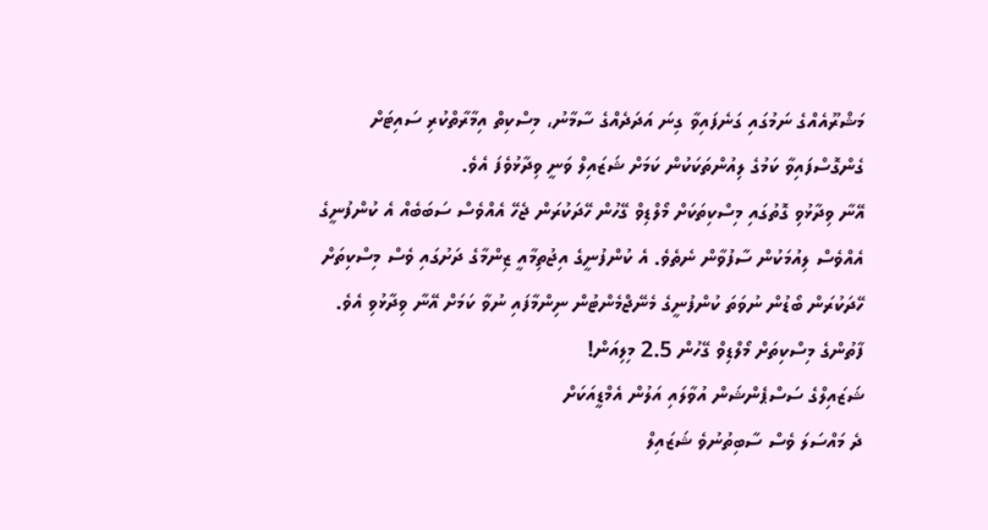މަޝްރޫއެއްގެ ނަމުގައި ގަނެފައިވާ ގިނަ އަދަދެއްގެ ސާމާނު، މިސްކިތް އިމާރާތްކުރި ސައިޓަށް ގެންގޮސްފައިވާ ކަމުގެ ލިއުންތަކަކުން ކަމަށް ޝަޒައިލް ވަނީ ވިދާޅުވެފަ އެވެ.
އޭނާ ވިދާޅުވި ގޮތުގައި މިސްކިތަކަށް މޯލްޑިވް ގޭހުން ހޭދަކުރަން ޖެހޭ އެއްވެސް ސަބަބެއް އެ ކުންފުނީގެ އެއްވެސް ލިއުމަކުން ސާފުވާން ނެތެވެ. އެ ކުންފުނީގެ އިޖުތިމާއީ ޒިންމާގެ ދަށުގައި ވެސް މިސްކިތަށް ހޭދަކުރަން ބޯޑުން ނުވަތަ ކުންފުނީގެ މެނޭޖްމެންޓުން ނިންމާފައި ނުވާ ކަމަށް އޭނާ ވިދާޅުވި އެވެ.
ފާތުންގެ މިސްކިތަށް މޯލްޑިވް ގޭހުން 2.5 މިލިއަން!
ޝަޒައިލްގެ ސަސްޕެންޝަން އުވާލައި އަލުން އެމްޑީއަކަށް
ދެ މައްސަލަ ވެސް ސާބިތުނުވެ ޝަޒައިލް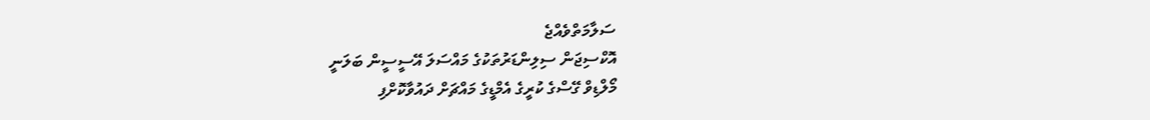ސަލާމަތްވެއްޖެ
އޮކްސިޖަން ސިލިންޑަރުތަކުގެ މައްސަލަ އޭސީސީން ބަލަނީ
މޯލްޑިވް ގޭސްގެ ކުރީގެ އެމްޑީގެ މައްޗަށް ދައުވާކޮށްފި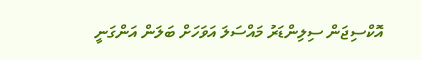އޮކްސިޖަން ސިލިންޑަރު މައްސަލަ އަވަހަށް ބަލަން އަންގަނީ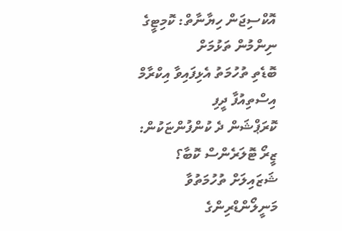އޮކްސިޖަން ހިޔާނާތް: ކޮމިޓީގެ ނިންމުން ތަޅުމަށް
ބޮޑެތި ތުހުމަތު އެޅިފައިވާ އިކްރާމް އިސްތިއުފާ ދީފި
ކޮރަޕްޝަން ދެ ކުންފުންޏަކުން: ޒީރޯ ޓޮލަރެންސް ކޮބާ؟
ޝަޒައިލަށް ތުހުމަތުވާ މަނީލޯންޑްރިންގެ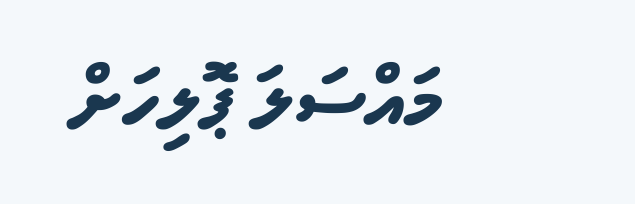މައްސަލަ ޕޮލިހަށް